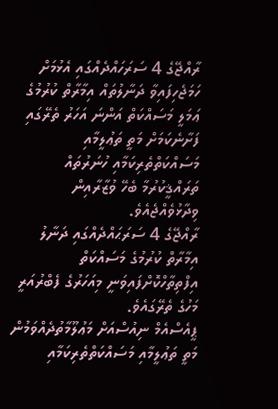ރާއްޖޭގެ 4 ސަރަހައްދެއްގައި އެޅުމަށް ހަމަޖެހިފައިވާ ދަނާލުތައް އިމާރާތް ކުރުމުގެ ޢަމަލީ މަސައްކަތް އަންނަ އަހަރު ތެރޭގައި ފަށާނެކަމަށް މަތީ ތަޢުލީމާއި މަސައްކަތްތެރިކަމާއި ހުނަރުތައް ތަރައްޤީކުރުމާ ބެހޭ ވުޒާރާއިން ވިދާޅުވެއްޖެއެވެ.
ރާއްޖޭގެ 4 ސަރަޙައްދެއްގައި ދަނާލު އިމާރާތް ކުރުމުގެ މަސައްކަތް އިފްތިތާހްކޮށްފައިވަނީ މިއަހަރުގެ ފެބްރުއަރީ މަހުގެ ތެރޭގައެވެ.
ޕީއެސްއެމް ނިއުސްއަށް މަޢުލޫމާތުދެއްވަމުން މަތީ ތަޢުލީމާއި މަސައްކަތްތެރިކަމާއި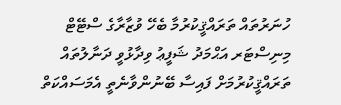ހުނަރުތައް ތަރައްޤީކުރުމާ ބެހޭ ވުޒާރާގެ ސްޓޭޓް މިނިސްޓަރ އަޙްމަދު ޝަފީޢު ވިދާޅުވީ ދަނާލުތައް ތަރައްޤީކުރުމަށް ފައިސާ ބޭނުންވާނެތީ އެމަސައްކަތް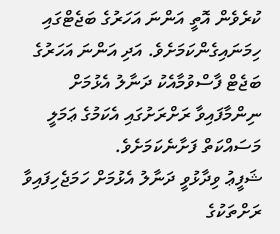ކުރެވެން އޮތީ އަންނަ އަހަރުގެ ބަޖެޓްގައި ހިމަނައިގެންކަމަށެވެ. އަދި އަންނަ އަހަރުގެ ބަޖެޓް ފާސްވުމާއެކު ދަނާލު އެޅުމަށް ނިންމާފައިވާ ރަށްރަށުގައި އެކަމުގެ ޢަމަލީ މަސައްކަތް ފަށާނެކަމަށެވެ.
ޝަފީޢު ވިދާޅުވީ ދަނާލު އެޅުމަށް ހަމަޖެހިފައިވާ ރަށްތަކުގެ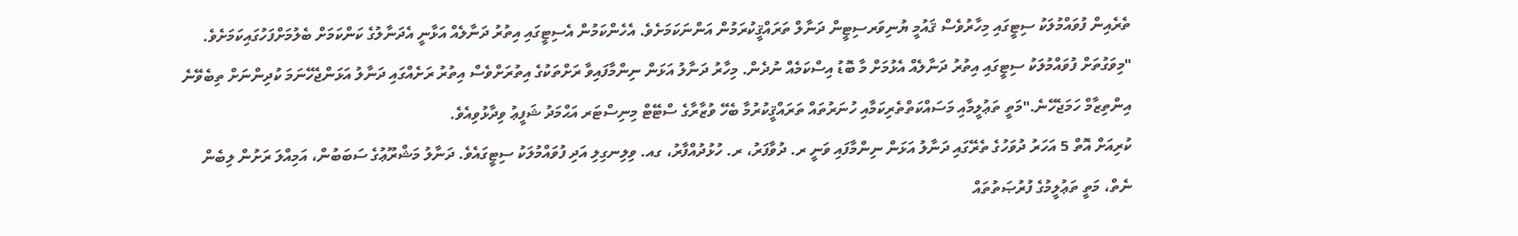ތެރެއިން ފުވައްމުލަކު ސިޓީގައި މިހާރުވެސް ޤައުމީ ޔުނިވަރސިޓީން ދަނާލް ތަރައްޤީކުރަމުން އަންނަކަމަށެވެ. އެހެންކަމުން އެސިޓީގައި އިތުރު ދަނާލެއް އަޅާނީ އެދަނާލުގެ ކަންކަމަށް ބެލުމަށްފަހުގައިކަމަށެވެ.
"މިވަގުތަށް ފުވައްމުލަކު ސިޓީގައި އިތުރު ދަނާލެއް އެޅުމަށް މާ ބޮޑު އިސްކަމެއް ނުދެން. މިހާރު ދަނާލު އަޅަން ނިންމާފައިވާ ރަށްތަކުގެ އިތުރަށްވެސް އިތުރު ރަށެއްގައި ދަނާލު އަޅަންޖެހޭނަމަ ކުދިންނަށް ތިބެވޭނެ އިންތިޒާމް ހަމަޖެހޭނެ."މަތީ ތަޢުލީމާއި މަސައްކަތްތެރިކަމާއި ހުނަރުތައް ތަރައްޤީކުރުމާ ބެހޭ ވުޒާރާގެ ސްޓޭޓް މިނިސްޓަރ އަޙްމަދު ޝަފީޢު ވިދާޅުވިއެވެ.
ކުރިއަށް އޮތް 5 އަހަރު ދުވަހުގެ ތެރޭގައި ދަނާލު އަޅަން ނިންމާފައި ވަނީ ރ. ދުވާފަރު، ރ. ހުޅުދުއްފާރު، ގއ. ވިލިނގިލި އަދި ފުވައްމުލަކު ސިޓީގައެވެ. ދަނާލު މަޝްރޫޢުގެ ސަބަބުން، އަމިއްލަ ރަށުން ލިބެން ނެތް، މަތީ ތަޢުލީމުގެ ފުރުޞަތުތައް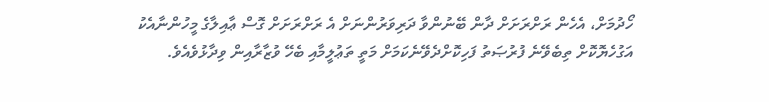ހޯދުމަށް، އެހެން ރަށްރަށަށް ދާން ބޭނުންވާ ދަރިވަރުންނަށް އެ ރަށްރަށަށް ގޮސް ޢާއިލާގެ މީހުންނާއެކު އަގުހެޔޮކޮށް ތިބެވޭނެ ފުރުޞަތު ފަހިކޮށްދެވޭނެކަމަށް މަތީ ތަޢުލީމާއި ބެހޭ ވުޒާރާއިން ވިދާޅުވެއެވެ.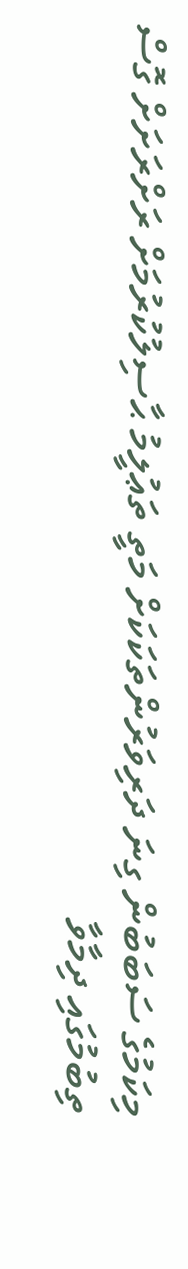މިކަމުގެ ސަބަބުން ގިނަ ދަރިވަރުންތަކަކަށް މަތީ ތަޢުލީމު ޙާސިލުކުރުމަށް ރަށްރަށަށް ގޮސް ތިބުމުގައި ދިމާވާ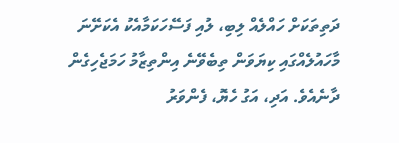ދަތިތަކަށް ހައްލެއް ލިބި، ލުއި ފަސޭހަކަމާއެކު އެކަށޭނަ މާހައުލެއްގައި ކިޔަވަން ތިބެވޭނެ އިންތިޒާމު ހަމަޖެހިގެން ދާނެއެވެ. އަދި، އަގު ހެޔޮ، ފެންވަރު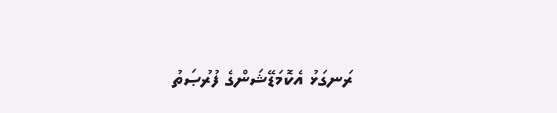ރަނގަޅު އެކޮމަޑޭޝަންގެ ފުރުޞަތު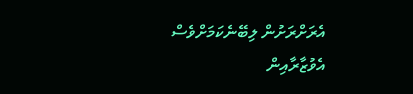އެރަށްރަށުން ލިބޭނެކަމަށްވެސް އެވުޒާރާއިން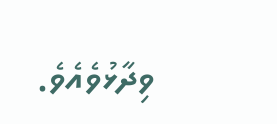ވިދާޅުވެއެވެ.